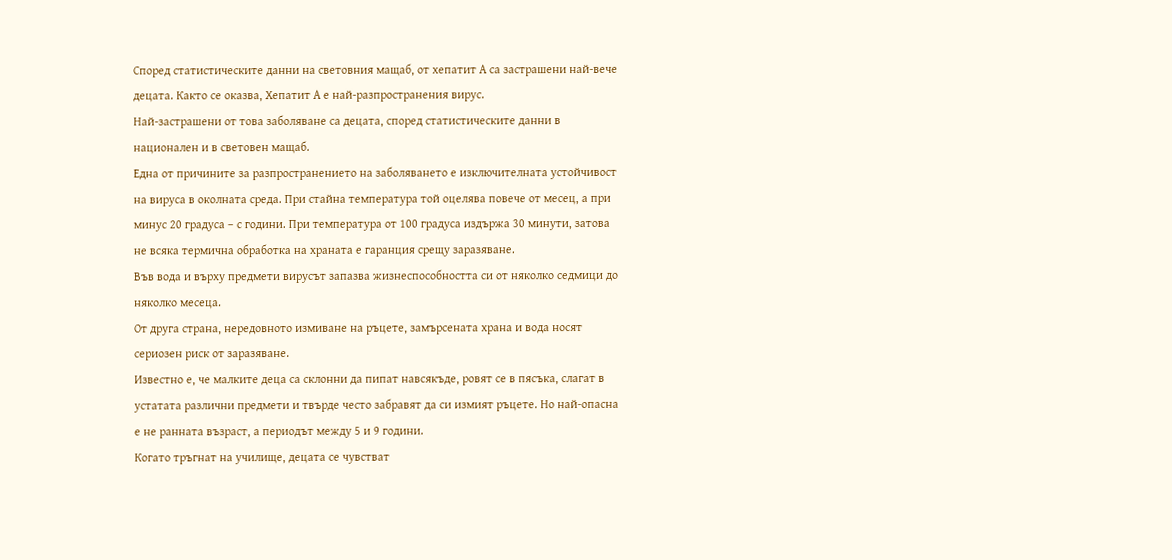Според статистическите данни на световния мащаб, от хепатит А са застрашени най-вече децата. Както се оказва, Хепатит А е най-разпространения вирус.
Най-застрашени от това заболяване са децата, според статистическите данни в национален и в световен мащаб.
Една от причините за разпространението на заболяването е изключителната устойчивост на вируса в околната среда. При стайна температура той оцелява повече от месец, а при минус 20 градуса – с години. При температура от 100 градуса издържа 30 минути, затова не всяка термична обработка на храната е гаранция срещу заразяване.
Във вода и върху предмети вирусът запазва жизнеспособността си от няколко седмици до няколко месеца.
От друга страна, нередовното измиване на ръцете, замърсената храна и вода носят сериозен риск от заразяване.
Известно е, че малките деца са склонни да пипат навсякъде, ровят се в пясъка, слагат в устатата различни предмети и твърде често забравят да си измият ръцете. Но най-опасна е не ранната възраст, а периодът между 5 и 9 години.
Когато тръгнат на училище, децата се чувстват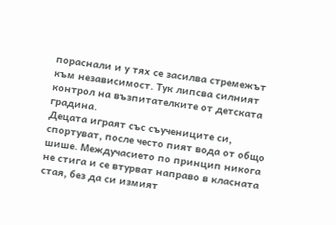пораснали и у тях се засилва стремежът към независимост. Тук липсва силният контрол на възпитателките от детската градина.
Децата играят със съучениците си, спортуват, после често пият вода от общо шише. Междучасието по принцип никога не стига и се втурват направо в класната стая, без да си измият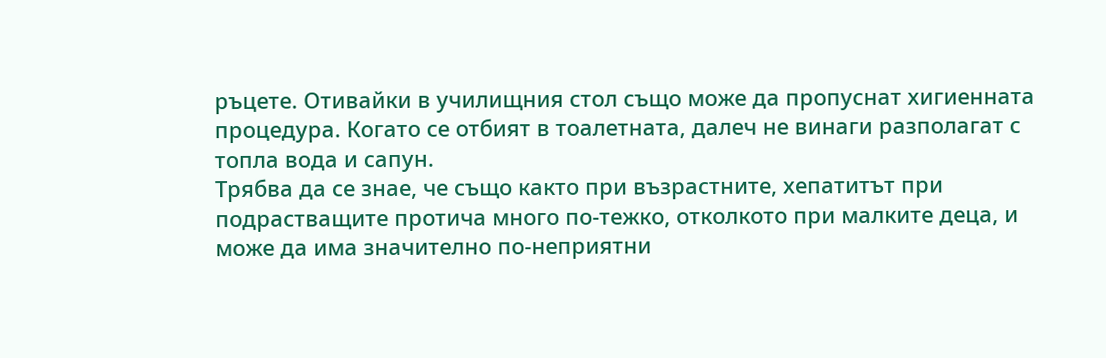ръцете. Отивайки в училищния стол също може да пропуснат хигиенната процедура. Когато се отбият в тоалетната, далеч не винаги разполагат с топла вода и сапун.
Трябва да се знае, че също както при възрастните, хепатитът при подрастващите протича много по-тежко, отколкото при малките деца, и може да има значително по-неприятни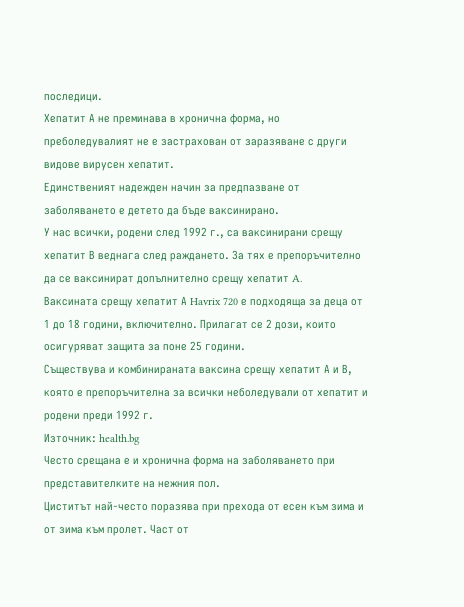последици.
Хепатит А не преминава в хронична форма, но преболедувалият не е застрахован от заразяване с други видове вирусен хепатит.
Единственият надежден начин за предпазване от заболяването е детето да бъде ваксинирано.
У нас всички, родени след 1992 г., са ваксинирани срещу хепатит В веднага след раждането. За тях е препоръчително да се ваксинират допълнително срещу хепатит A.
Ваксината срещу хепатит А Havrix 720 е подходяща за деца от 1 до 18 години, включително. Прилагат се 2 дози, които осигуряват защита за поне 25 години.
Съществува и комбинираната ваксина срещу хепатит А и В, която е препоръчителна за всички неболедували от хепатит и родени преди 1992 г.
Източник: health.bg
Често срещана е и хронична форма на заболяването при представителките на нежния пол.
Циститът най-често поразява при прехода от есен към зима и от зима към пролет. Част от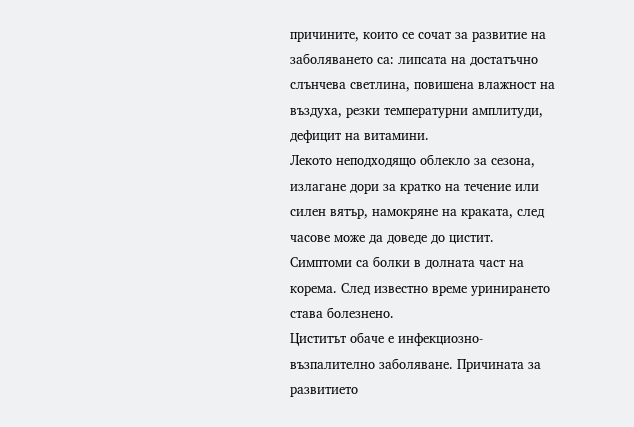причините, които се сочат за развитие на заболяването са: липсата на достатъчно слънчева светлина, повишена влажност на въздуха, резки температурни амплитуди, дефицит на витамини.
Лекото неподходящо облекло за сезона, излагане дори за кратко на течение или силен вятър, намокряне на краката, след часове може да доведе до цистит. Симптоми са болки в долната част на корема. След известно време уринирането става болезнено.
Циститът обаче е инфекциозно-възпалително заболяване. Причината за развитието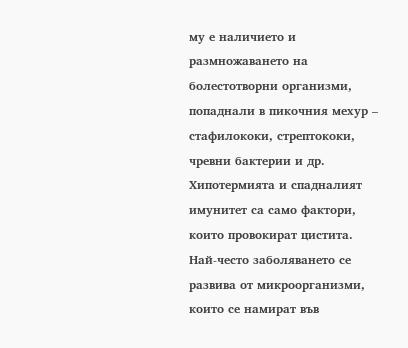му е наличието и размножаването на болестотворни организми, попаднали в пикочния мехур – стафилококи, стрептококи, чревни бактерии и др. Хипотермията и спадналият имунитет са само фактори, които провокират цистита.
Най-често заболяването се развива от микроорганизми, които се намират във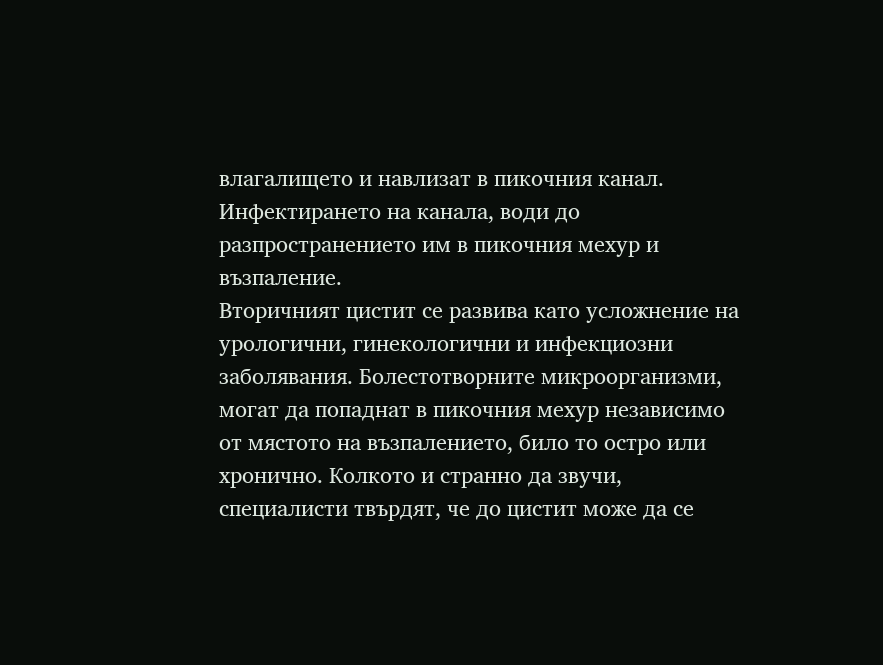влагалището и навлизат в пикочния канал. Инфектирането на канала, води до разпространението им в пикочния мехур и възпаление.
Вторичният цистит се развива като усложнение на урологични, гинекологични и инфекциозни заболявания. Болестотворните микроорганизми, могат да попаднат в пикочния мехур независимо от мястото на възпалението, било то остро или хронично. Колкото и странно да звучи, специалисти твърдят, че до цистит може да се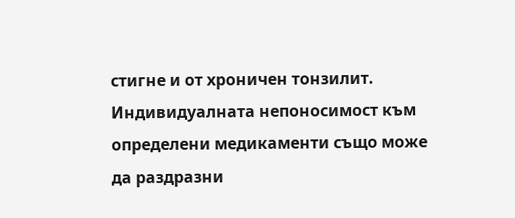стигне и от хроничен тонзилит.
Индивидуалната непоносимост към определени медикаменти също може да раздразни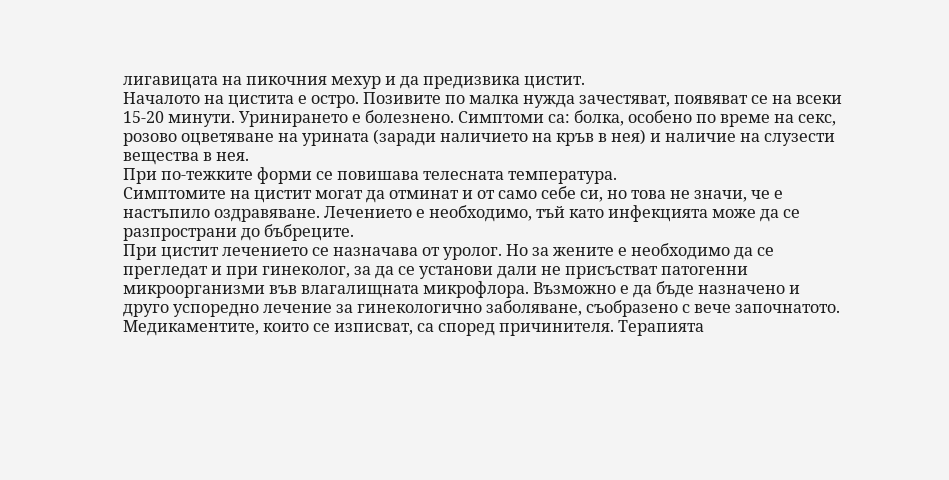лигавицата на пикочния мехур и да предизвика цистит.
Началото на цистита е остро. Позивите по малка нужда зачестяват, появяват се на всеки 15-20 минути. Уринирането е болезнено. Симптоми са: болка, особено по време на секс, розово оцветяване на урината (заради наличието на кръв в нея) и наличие на слузести вещества в нея.
При по-тежките форми се повишава телесната температура.
Симптомите на цистит могат да отминат и от само себе си, но това не значи, че е настъпило оздравяване. Лечението е необходимо, тъй като инфекцията може да се разпространи до бъбреците.
При цистит лечението се назначава от уролог. Но за жените е необходимо да се прегледат и при гинеколог, за да се установи дали не присъстват патогенни микроорганизми във влагалищната микрофлора. Възможно е да бъде назначено и друго успоредно лечение за гинекологично заболяване, съобразено с вече започнатото.
Медикаментите, които се изписват, са според причинителя. Терапията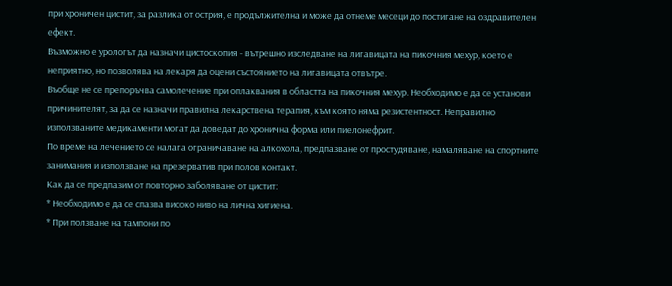при хроничен цистит, за разлика от острия, е продължителна и може да отнеме месеци до постигане на оздравителен ефект.
Възможно е урологът да назначи цистоскопия - вътрешно изследване на лигавицата на пикочния мехур, което е неприятно, но позволява на лекаря да оцени състоянието на лигавицата отвътре.
Въобще не се препоръчва самолечение при оплаквания в областта на пикочния мехур. Необходимо е да се установи причинителят, за да се назначи правилна лекарствена терапия, към която няма резистентност. Неправилно използваните медикаменти могат да доведат до хронична форма или пиелонефрит.
По време на лечението се налага ограничаване на алкохола, предпазване от простудяване, намаляване на спортните занимания и използване на презерватив при полов контакт.
Как да се предпазим от повторно заболяване от цистит:
* Необходимо е да се спазва високо ниво на лична хигиена.
* При ползване на тампони по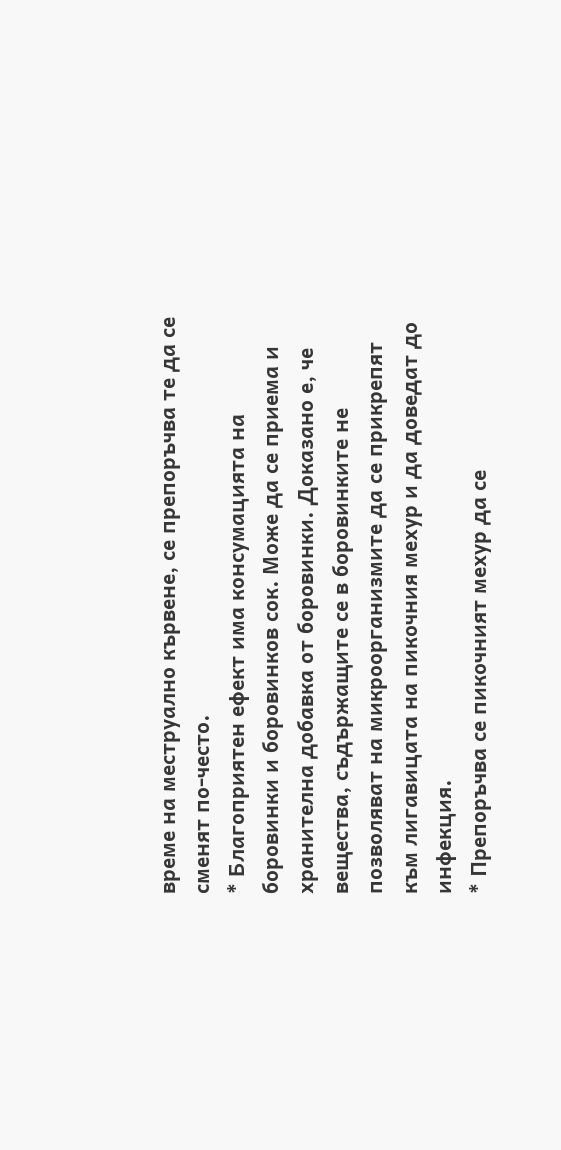време на меструално кървене, се препоръчва те да се сменят по-често.
* Благоприятен ефект има консумацията на боровинки и боровинков сок. Може да се приема и хранителна добавка от боровинки. Доказано е, че вещества, съдържащите се в боровинките не позволяват на микроорганизмите да се прикрепят към лигавицата на пикочния мехур и да доведат до инфекция.
* Препоръчва се пикочният мехур да се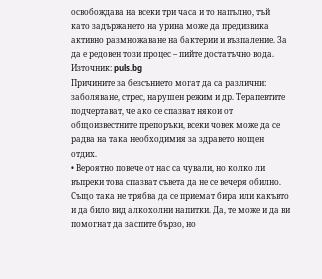освобождава на всеки три часа и то напълно, тъй като задържането на урина може да предизвика активно размножаване на бактерии и възпаление. За да е редовен този процес – пийте достатъчно вода.
Източник: puls.bg
Причините за безсънието могат да са различни: заболяване, стрес, нарушен режим и др. Терапевтите подчертават, че ако се спазват някои от общоизвестните препоръки, всеки човек може да се радва на така необходимия за здравето нощен отдих.
• Вероятно повече от нас са чували, но колко ли въпреки това спазват съвета да не се вечеря обилно. Също така не трябва да се приемат бира или какъвто и да било вид алкохолни напитки. Да, те може и да ви помогнат да заспите бързо, но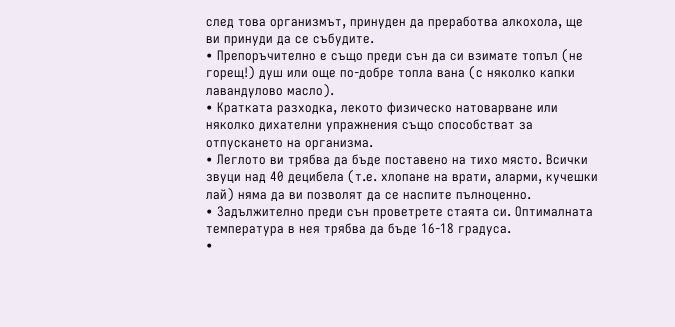след това организмът, принуден да преработва алкохола, ще ви принуди да се събудите.
• Препоръчително е също преди сън да си взимате топъл (не горещ!) душ или още по-добре топла вана (с няколко капки лавандулово масло).
• Кратката разходка, лекото физическо натоварване или няколко дихателни упражнения също способстват за отпускането на организма.
• Леглото ви трябва да бъде поставено на тихо място. Всички звуци над 40 децибела (т.е. хлопане на врати, аларми, кучешки лай) няма да ви позволят да се наспите пълноценно.
• Задължително преди сън проветрете стаята си. Оптималната температура в нея трябва да бъде 16-18 градуса.
•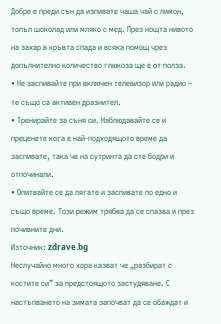Добре е преди сън да изпивате чаша чай с лимон, топъл шоколад или мляко с мед. През нощта нивото на захар в кръвта спада и всяка помощ чрез допълнително количество глюкоза ще е от полза.
• Не заспивайте при включен телевизор или радио – те също са активен дразнител.
• Тренирайте за съня си. Наблюдавайте се и преценете кога е най-подходящото време да заспивате, така че на сутринта да сте бодри и отпочинали.
• Опитвайте се да лягате и заспивате по едно и също време. Този режим трябва да се спазва и през почивните дни.
Източник: zdrave.bg
Неслучайно много хора казват че „разбират с костите си” за предстоящото застудяване. С настъпването на зимата започват да се обаждат и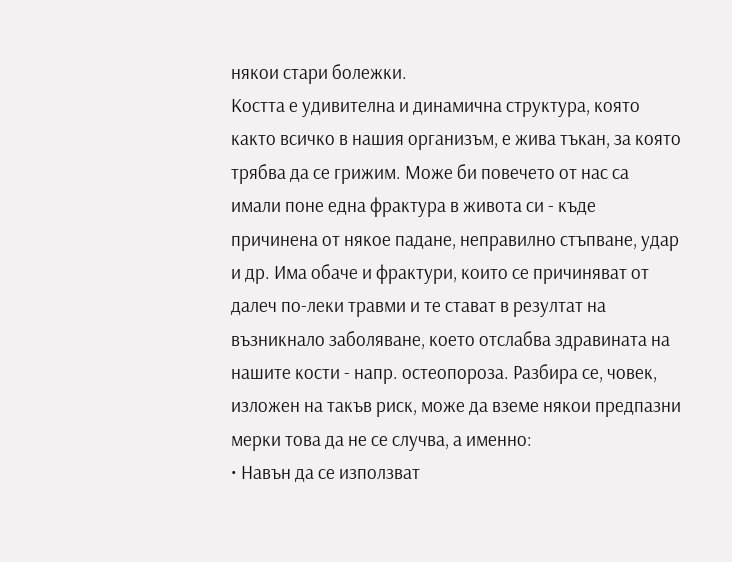някои стари болежки.
Костта е удивителна и динамична структура, която както всичко в нашия организъм, е жива тъкан, за която трябва да се грижим. Може би повечето от нас са имали поне една фрактура в живота си - къде причинена от някое падане, неправилно стъпване, удар и др. Има обаче и фрактури, които се причиняват от далеч по-леки травми и те стават в резултат на възникнало заболяване, което отслабва здравината на нашите кости - напр. остеопороза. Разбира се, човек, изложен на такъв риск, може да вземе някои предпазни мерки това да не се случва, а именно:
• Навън да се използват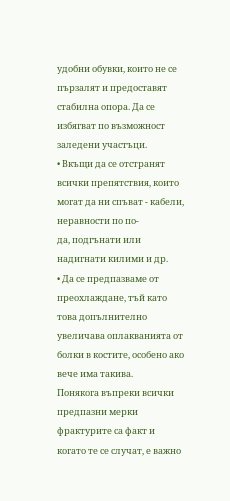удобни обувки, които не се пързалят и предоставят стабилна опора. Да се избягват по възможност заледени участъци.
• Вкъщи да се отстранят всички препятствия, които могат да ни спъват - кабели, неравности по по-
да, подгънати или надигнати килими и др.
• Да се предпазваме от преохлаждане, тъй като това допълнително увеличава оплакванията от болки в костите, особено ако вече има такива.
Понякога въпреки всички предпазни мерки фрактурите са факт и когато те се случат, е важно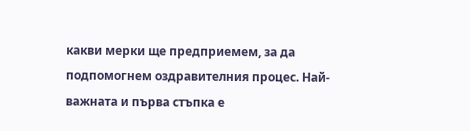какви мерки ще предприемем, за да подпомогнем оздравителния процес. Най-важната и първа стъпка е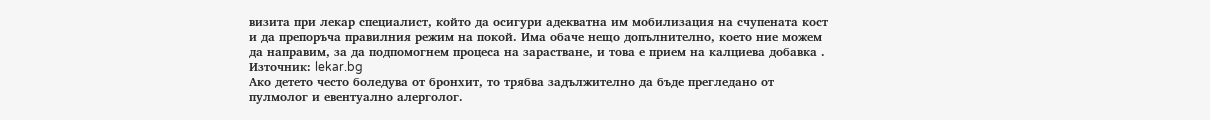визита при лекар специалист, който да осигури адекватна им мобилизация на счупената кост и да препоръча правилния режим на покой. Има обаче нещо допълнително, което ние можем да направим, за да подпомогнем процеса на зарастване, и това е прием на калциева добавка .
Източник: lekar.bg
Ако детето често боледува от бронхит, то трябва задължително да бъде прегледано от пулмолог и евентуално алерголог.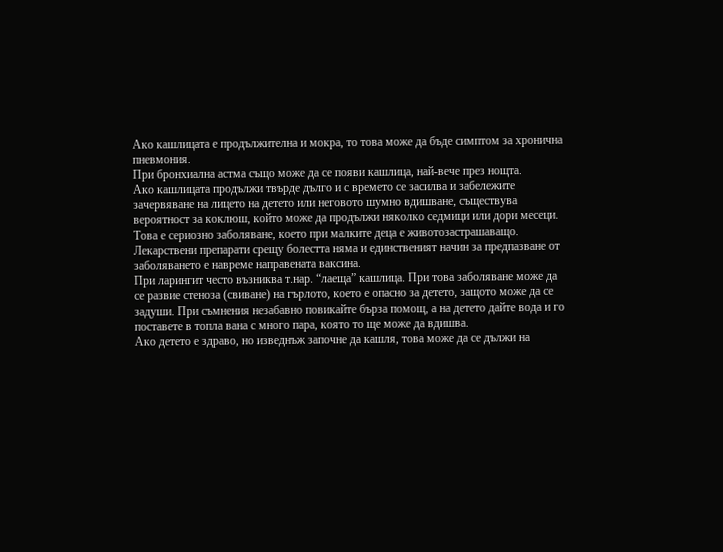Ако кашлицата е продължителна и мокра, то това може да бъде симптом за хронична пневмония.
При бронхиална астма също може да се появи кашлица, най-вече през нощта.
Ако кашлицата продължи твърде дълго и с времето се засилва и забележите зачервяване на лицето на детето или неговото шумно вдишване, съществува вероятност за коклюш, който може да продължи няколко седмици или дори месеци. Това е сериозно заболяване, което при малките деца е животозастрашаващо.
Лекарствени препарати срещу болестта няма и единственият начин за предпазване от заболяването е навреме направената ваксина.
При ларингит често възниква т.нар. “лаеща” кашлица. При това заболяване може да се развие стеноза (свиване) на гърлото, което е опасно за детето, защото може да се задуши. При съмнения незабавно повикайте бърза помощ, а на детето дайте вода и го поставете в топла вана с много пара, която то ще може да вдишва.
Ако детето е здраво, но изведнъж започне да кашля, това може да се дължи на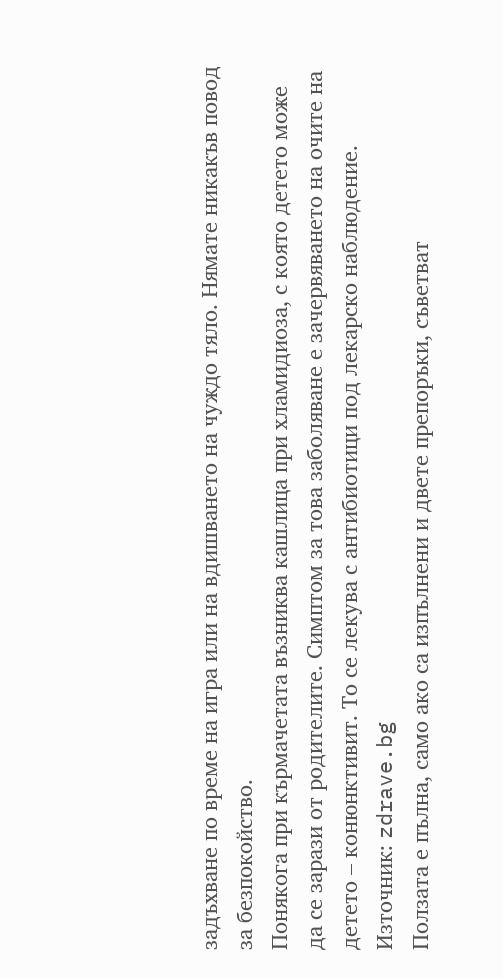задъхване по време на игра или на вдишването на чуждо тяло. Нямате никакъв повод за безпокойство.
Понякога при кърмачетата възниква кашлица при хламидиоза, с която детето може да се зарази от родителите. Симптом за това заболяване е зачервяването на очите на детето – конюнктивит. То се лекува с антибиотици под лекарско наблюдение.
Източник: zdrave.bg
Ползата е пълна, само ако са изпълнени и двете препоръки, съветват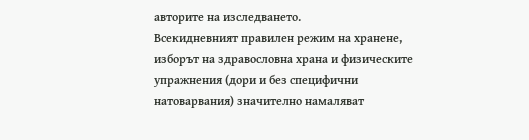авторите на изследването.
Всекидневният правилен режим на хранене, изборът на здравословна храна и физическите упражнения (дори и без специфични натоварвания) значително намаляват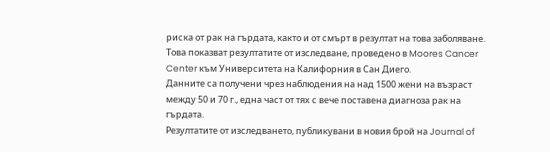риска от рак на гърдата, както и от смърт в резултат на това заболяване.
Това показват резултатите от изследване, проведено в Moores Cancer Center към Университета на Калифорния в Сан Диего.
Данните са получени чрез наблюдения на над 1500 жени на възраст между 50 и 70 г., една част от тях с вече поставена диагноза рак на гърдата.
Резултатите от изследването, публикувани в новия брой на Journal of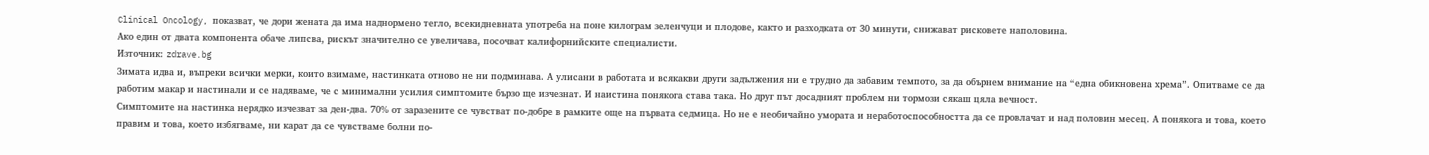Clinical Oncology, показват, че дори жената да има наднормено тегло, всекидневната употреба на поне килограм зеленчуци и плодове, както и разходката от 30 минути, снижават рисковете наполовина.
Ако един от двата компонента обаче липсва, рискът значително се увеличава, посочват калифорнийските специалисти.
Източник: zdrave.bg
Зимата идва и, въпреки всички мерки, които взимаме, настинката отново не ни подминава. А улисани в работата и всякакви други задължения ни е трудно да забавим темпото, за да обърнем внимание на “една обикновена хрема”. Опитваме се да работим макар и настинали и се надяваме, че с минимални усилия симптомите бързо ще изчезнат. И наистина понякога става така. Но друг път досадният проблем ни тормози сякаш цяла вечност.
Симптомите на настинка нерядко изчезват за ден-два. 70% от заразените се чувстват по-добре в рамките още на първата седмица. Но не е необичайно умората и неработоспособността да се провлачат и над половин месец. А понякога и това, което правим и това, което избягваме, ни карат да се чувстваме болни по-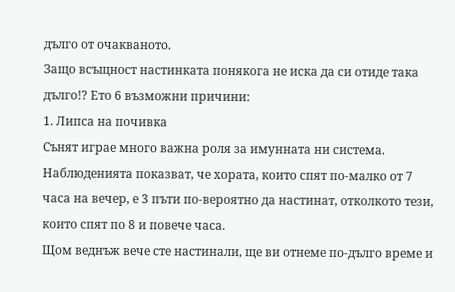дълго от очакваното.
Защо всъщност настинката понякога не иска да си отиде така дълго!? Ето 6 възможни причини:
1. Липса на почивка
Сънят играе много важна роля за имунната ни система. Наблюденията показват, че хората, които спят по-малко от 7 часа на вечер, е 3 пъти по-вероятно да настинат, отколкото тези, които спят по 8 и повече часа.
Щом веднъж вече сте настинали, ще ви отнеме по-дълго време и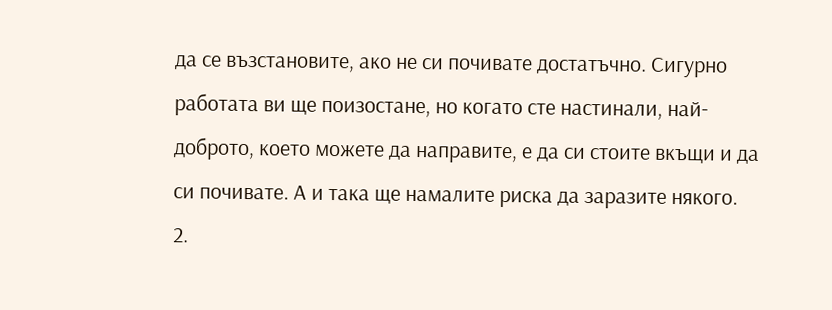да се възстановите, ако не си почивате достатъчно. Сигурно работата ви ще поизостане, но когато сте настинали, най-доброто, което можете да направите, е да си стоите вкъщи и да си почивате. А и така ще намалите риска да заразите някого.
2.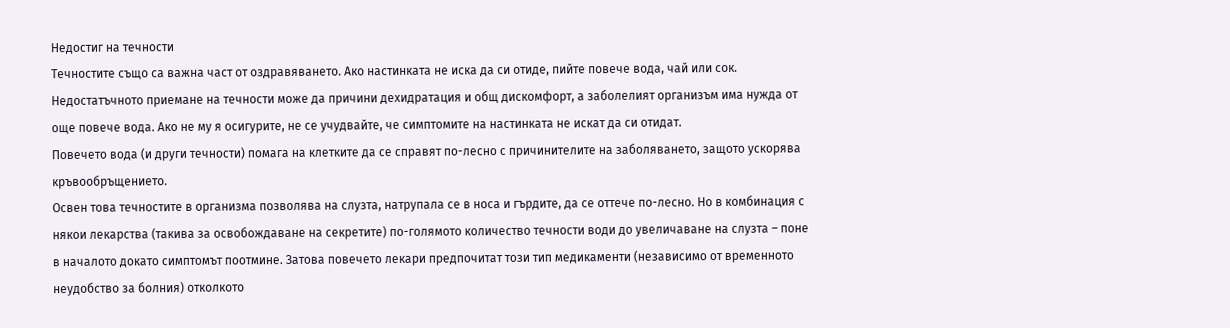Недостиг на течности
Течностите също са важна част от оздравяването. Ако настинката не иска да си отиде, пийте повече вода, чай или сок.
Недостатъчното приемане на течности може да причини дехидратация и общ дискомфорт, а заболелият организъм има нужда от още повече вода. Ако не му я осигурите, не се учудвайте, че симптомите на настинката не искат да си отидат.
Повечето вода (и други течности) помага на клетките да се справят по-лесно с причинителите на заболяването, защото ускорява кръвообръщението.
Освен това течностите в организма позволява на слузта, натрупала се в носа и гърдите, да се оттече по-лесно. Но в комбинация с някои лекарства (такива за освобождаване на секретите) по-голямото количество течности води до увеличаване на слузта – поне в началото докато симптомът поотмине. Затова повечето лекари предпочитат този тип медикаменти (независимо от временното неудобство за болния) отколкото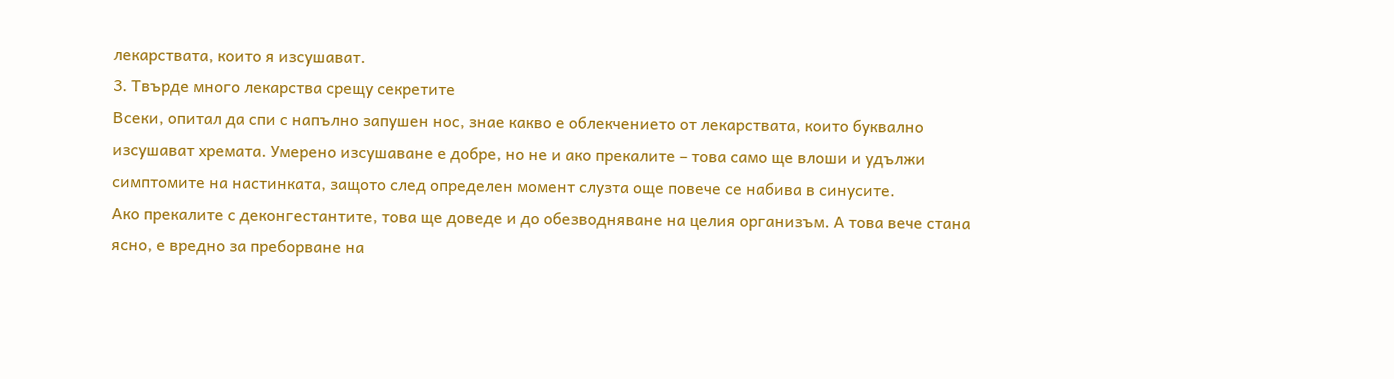лекарствата, които я изсушават.
3. Твърде много лекарства срещу секретите
Всеки, опитал да спи с напълно запушен нос, знае какво е облекчението от лекарствата, които буквално изсушават хремата. Умерено изсушаване е добре, но не и ако прекалите – това само ще влоши и удължи симптомите на настинката, защото след определен момент слузта още повече се набива в синусите.
Ако прекалите с деконгестантите, това ще доведе и до обезводняване на целия организъм. А това вече стана ясно, е вредно за преборване на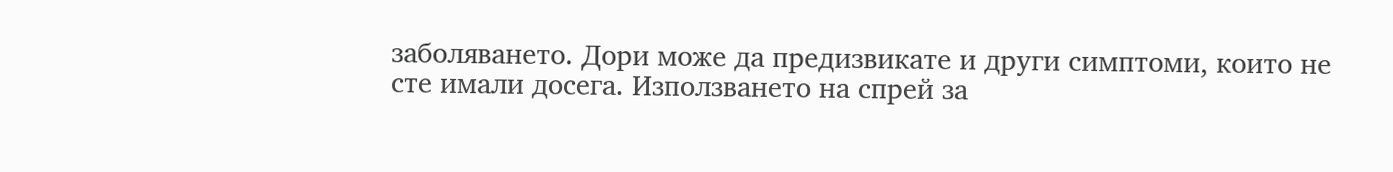заболяването. Дори може да предизвикате и други симптоми, които не сте имали досега. Използването на спрей за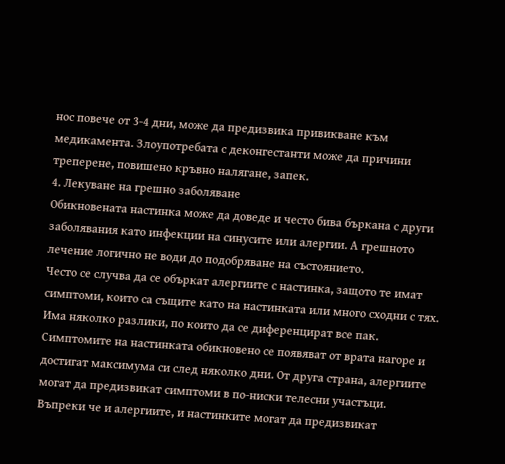нос повече от 3-4 дни, може да предизвика привикване към медикамента. Злоупотребата с деконгестанти може да причини треперене, повишено кръвно налягане, запек.
4. Лекуване на грешно заболяване
Обикновената настинка може да доведе и често бива бъркана с други заболявания като инфекции на синусите или алергии. А грешното лечение логично не води до подобряване на състоянието.
Често се случва да се объркат алергиите с настинка, защото те имат симптоми, които са същите като на настинката или много сходни с тях. Има няколко разлики, по които да се диференцират все пак.
Симптомите на настинката обикновено се появяват от врата нагоре и достигат максимума си след няколко дни. От друга страна, алергиите могат да предизвикат симптоми в по-ниски телесни участъци. Въпреки че и алергиите, и настинките могат да предизвикат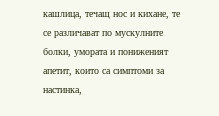кашлица, течащ нос и кихане, те се различават по мускулните болки, умората и пониженият апетит, които са симптоми за настинка,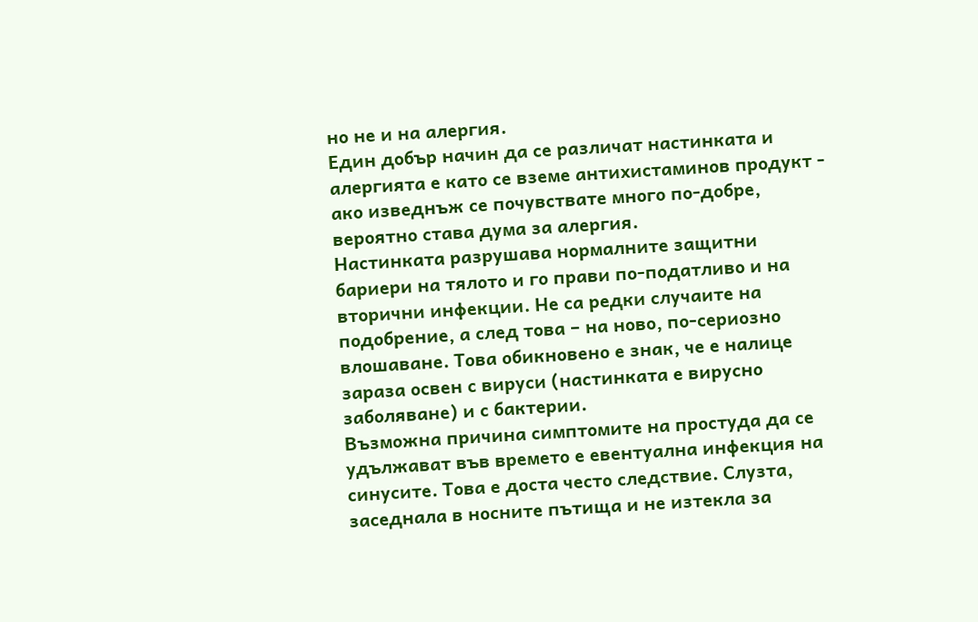но не и на алергия.
Един добър начин да се различат настинката и алергията е като се вземе антихистаминов продукт - ако изведнъж се почувствате много по-добре, вероятно става дума за алергия.
Настинката разрушава нормалните защитни бариери на тялото и го прави по-податливо и на вторични инфекции. Не са редки случаите на подобрение, а след това – на ново, по-сериозно влошаване. Това обикновено е знак, че е налице зараза освен с вируси (настинката е вирусно заболяване) и с бактерии.
Възможна причина симптомите на простуда да се удължават във времето е евентуална инфекция на синусите. Това е доста често следствие. Слузта, заседнала в носните пътища и не изтекла за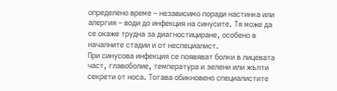определено време – независимо поради настинка или алергия – води до инфекция на синусите. Тя може да се окаже трудна за диагностициране, особено в началните стадии и от неспециалист.
При синусова инфекция се появяват болки в лицевата част, главоболие, температура и зелени или жълти секрети от носа. Тогава обикновено специалистите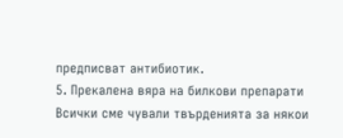предписват антибиотик.
5. Прекалена вяра на билкови препарати
Всички сме чували твърденията за някои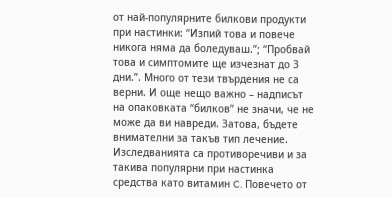от най-популярните билкови продукти при настинки: “Изпий това и повече никога няма да боледуваш.”; “Пробвай това и симптомите ще изчезнат до 3 дни.”. Много от тези твърдения не са верни. И още нещо важно – надписът на опаковката “билков” не значи, че не може да ви навреди. Затова, бъдете внимателни за такъв тип лечение.
Изследванията са противоречиви и за такива популярни при настинка средства като витамин C. Повечето от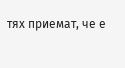тях приемат, че е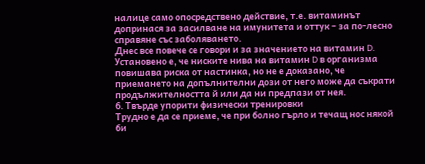налице само опосредствено действие, т.е. витаминът допринася за засилване на имунитета и оттук – за по-лесно справяне със заболяването.
Днес все повече се говори и за значението на витамин D. Установено е, че ниските нива на витамин D в организма повишава риска от настинка, но не е доказано, че приемането на допълнителни дози от него може да съкрати продължителността й или да ни предпази от нея.
6. Твърде упорити физически тренировки
Трудно е да се приеме, че при болно гърло и течащ нос някой би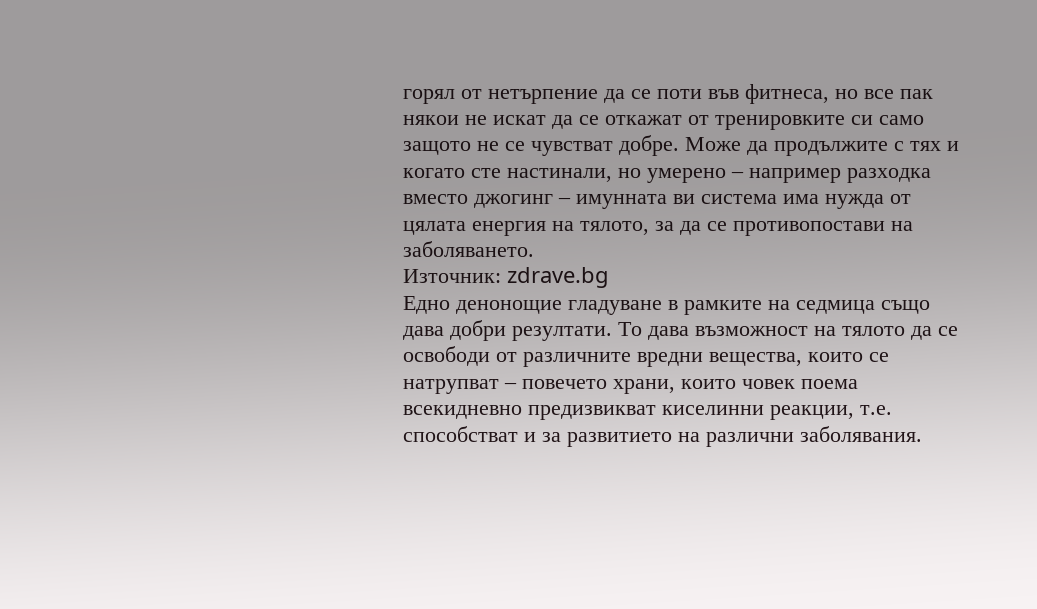горял от нетърпение да се поти във фитнеса, но все пак някои не искат да се откажат от тренировките си само защото не се чувстват добре. Може да продължите с тях и когато сте настинали, но умерено – например разходка вместо джогинг – имунната ви система има нужда от цялата енергия на тялото, за да се противопостави на заболяването.
Източник: zdrave.bg
Едно денонощие гладуване в рамките на седмица също дава добри резултати. То дава възможност на тялото да се освободи от различните вредни вещества, които се натрупват – повечето храни, които човек поема всекидневно предизвикват киселинни реакции, т.е. способстват и за развитието на различни заболявания.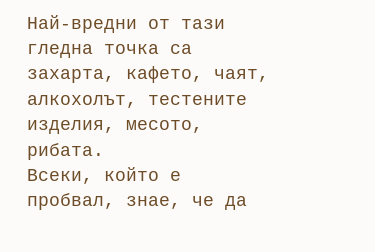Най-вредни от тази гледна точка са захарта, кафето, чаят, алкохолът, тестените изделия, месото, рибата.
Всеки, който е пробвал, знае, че да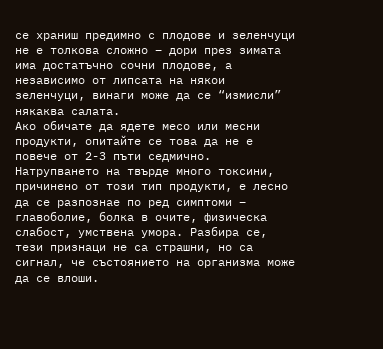се храниш предимно с плодове и зеленчуци не е толкова сложно – дори през зимата има достатъчно сочни плодове, а независимо от липсата на някои зеленчуци, винаги може да се “измисли” някаква салата.
Ако обичате да ядете месо или месни продукти, опитайте се това да не е повече от 2-3 пъти седмично. Натрупването на твърде много токсини, причинено от този тип продукти, е лесно да се разпознае по ред симптоми – главоболие, болка в очите, физическа слабост, умствена умора. Разбира се, тези признаци не са страшни, но са сигнал, че състоянието на организма може да се влоши.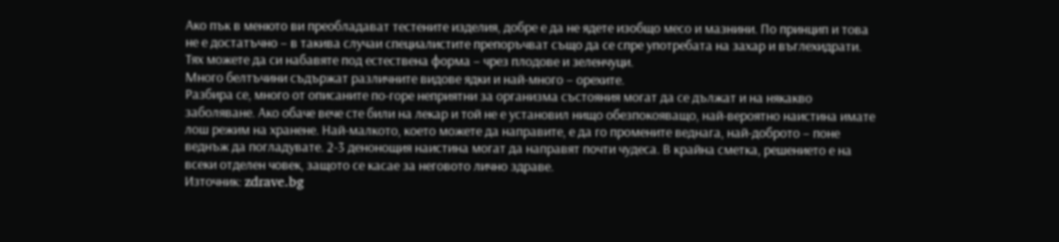Ако пък в менюто ви преобладават тестените изделия, добре е да не ядете изобщо месо и мазнини. По принцип и това не е достатъчно – в такива случаи специалистите препоръчват също да се спре употребата на захар и въглехидрати. Тях можете да си набавяте под естествена форма – чрез плодове и зеленчуци.
Много белтъчини съдържат различните видове ядки и най-много – орехите.
Разбира се, много от описаните по-горе неприятни за организма състояния могат да се дължат и на някакво заболяване. Ако обаче вече сте били на лекар и той не е установил нищо обезпокояващо, най-вероятно наистина имате лош режим на хранене. Най-малкото, което можете да направите, е да го промените веднага, най-доброто – поне веднъж да погладувате. 2-3 денонощия наистина могат да направят почти чудеса. В крайна сметка, решението е на всеки отделен човек, защото се касае за неговото лично здраве.
Източник: zdrave.bg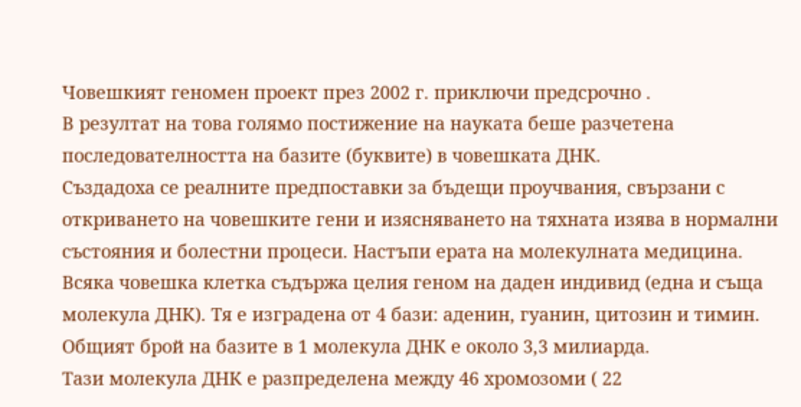Човешкият геномен проект през 2002 г. приключи предсрочно .
В резултат на това голямо постижение на науката беше разчетена последователността на базите (буквите) в човешката ДНК.
Създадоха се реалните предпоставки за бъдещи проучвания, свързани с откриването на човешките гени и изясняването на тяхната изява в нормални състояния и болестни процеси. Настъпи ерата на молекулната медицина.
Всяка човешка клетка съдържа целия геном на даден индивид (една и съща молекула ДНК). Тя е изградена от 4 бази: аденин, гуанин, цитозин и тимин.
Общият брой на базите в 1 молекула ДНК е около 3,3 милиарда.
Тази молекула ДНК е разпределена между 46 хромозоми ( 22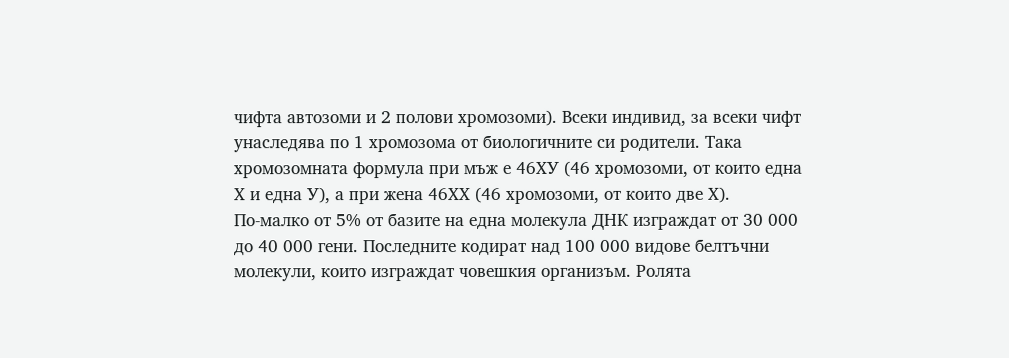чифта автозоми и 2 полови хромозоми). Всеки индивид, за всеки чифт унаследява по 1 хромозома от биологичните си родители. Така хромозомната формула при мъж е 46ХУ (46 хромозоми, от които една Х и една У), а при жена 46ХХ (46 хромозоми, от които две Х).
По-малко от 5% от базите на една молекула ДНК изграждат от 30 000 до 40 000 гени. Последните кодират над 100 000 видове белтъчни молекули, които изграждат човешкия организъм. Ролята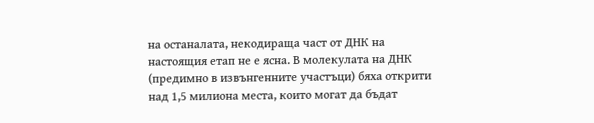на останалата, некодираща част от ДНК на настоящия етап не е ясна. В молекулата на ДНК (предимно в извънгенните участъци) бяха открити над 1,5 милиона места, които могат да бъдат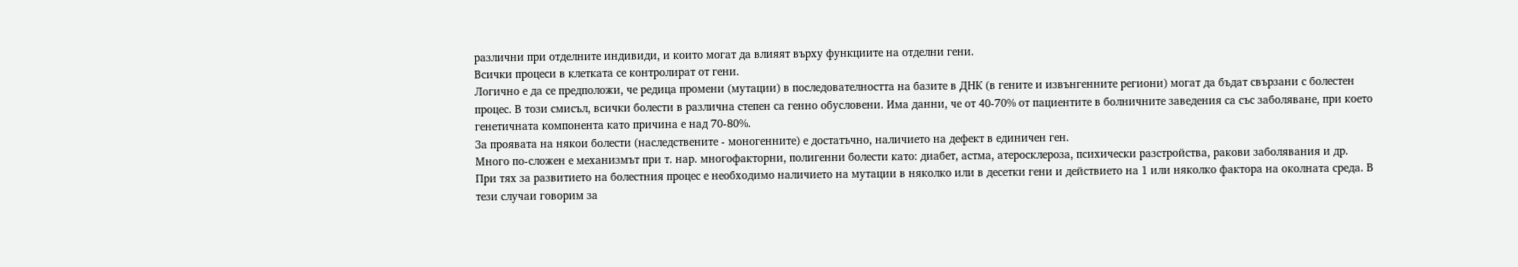различни при отделните индивиди, и които могат да влияят върху функциите на отделни гени.
Всички процеси в клетката се контролират от гени.
Логично е да се предположи, че редица промени (мутации) в последователността на базите в ДНК (в гените и извънгенните региони) могат да бъдат свързани с болестен процес. В този смисъл, всички болести в различна степен са генно обусловени. Има данни, че от 40-70% от пациентите в болничните заведения са със заболяване, при което генетичната компонента като причина е над 70-80%.
За проявата на някои болести (наследствените - моногенните) е достатъчно, наличието на дефект в единичен ген.
Много по-сложен е механизмът при т. нар. многофакторни, полигенни болести като: диабет, астма, атеросклероза, психически разстройства, ракови заболявания и др.
При тях за развитието на болестния процес е необходимо наличието на мутации в няколко или в десетки гени и действието на 1 или няколко фактора на околната среда. В тези случаи говорим за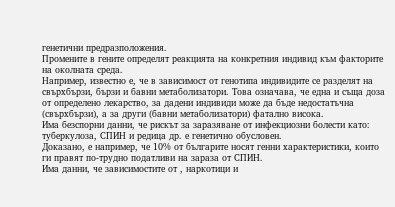генетични предразположения.
Промените в гените определят реакцията на конкретния индивид към факторите на околната среда.
Например, известно е, че в зависимост от генотипа индивидите се разделят на свърхбързи, бързи и бавни метаболизатори. Това означава, че една и съща доза от определено лекарство, за дадени индивиди може да бъде недостатъчна (свърхбързи), а за други (бавни метаболизатори) фатално висока.
Има безспорни данни, че рискът за заразяване от инфекциозни болести като: туберкулоза, СПИН и редица др. е генетично обусловен.
Доказано, е например, че 10% от българите носят генни характеристики, които ги правят по-трудно податливи на зараза от СПИН.
Има данни, че зависимостите от , наркотици и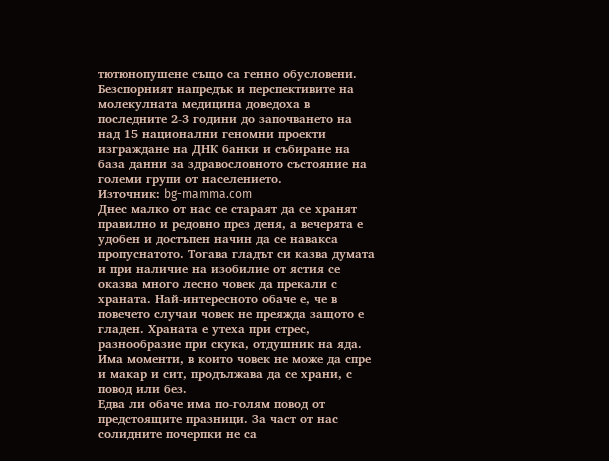тютюнопушене също са генно обусловени.
Безспорният напредък и перспективите на молекулната медицина доведоха в последните 2-3 години до започването на над 15 национални геномни проекти изграждане на ДНК банки и събиране на база данни за здравословното състояние на големи групи от населението.
Източник: bg-mamma.com
Днес малко от нас се стараят да се хранят правилно и редовно през деня, а вечерята е удобен и достъпен начин да се навакса пропуснатото. Тогава гладът си казва думата и при наличие на изобилие от ястия се оказва много лесно човек да прекали с храната. Най-интересното обаче е, че в повечето случаи човек не преяжда защото е гладен. Храната е утеха при стрес, разнообразие при скука, отдушник на яда. Има моменти, в които човек не може да спре и макар и сит, продължава да се храни, с повод или без.
Едва ли обаче има по-голям повод от предстоящите празници. За част от нас солидните почерпки не са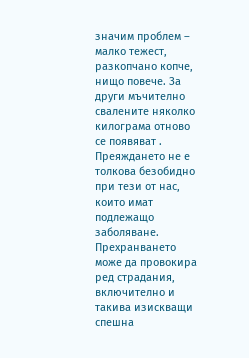значим проблем – малко тежест, разкопчано копче, нищо повече. За други мъчително свалените няколко килограма отново се появяват . Преяждането не е толкова безобидно при тези от нас, които имат подлежащо заболяване. Прехранването може да провокира ред страдания, включително и такива изискващи спешна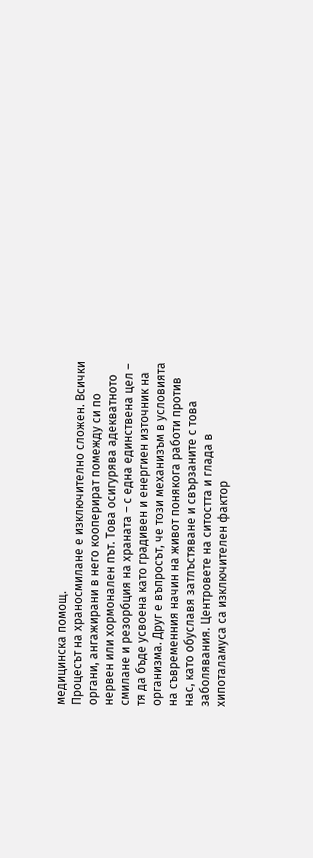медицинска помощ.
Процесът на храносмилане е изключително сложен. Всички органи, ангажирани в него кооперират помежду си по нервен или хормонален път. Това осигурява адекватното смилане и резорбция на храната – с една единствена цел – тя да бъде усвоена като градивен и енергиен източник на организма. Друг е въпросът, че този механизъм в условията на съвременния начин на живот понякога работи против нас, като обуславя затлъстяване и свързаните с това заболявания. Центровете на ситостта и глада в хипоталамуса са изключителен фактор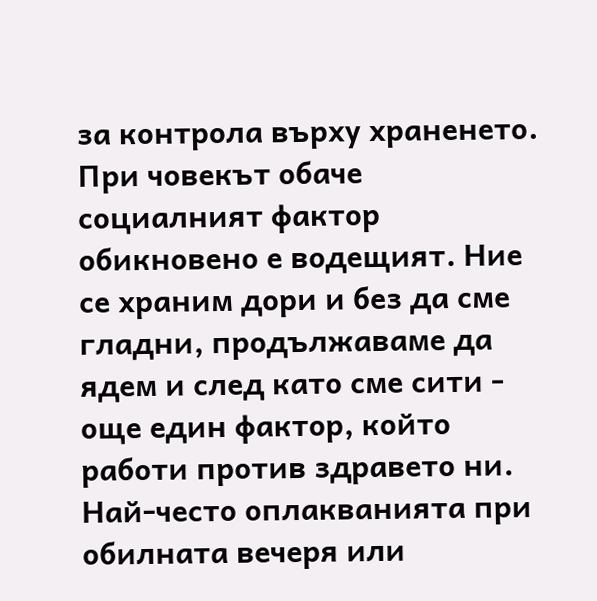за контрола върху храненето. При човекът обаче социалният фактор обикновено е водещият. Ние се храним дори и без да сме гладни, продължаваме да ядем и след като сме сити - още един фактор, който работи против здравето ни.
Най-често оплакванията при обилната вечеря или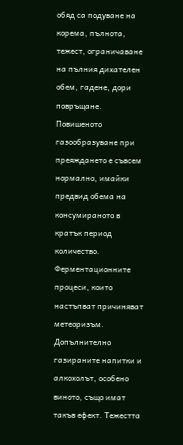обяд са подуване на корема, пълнота, тежест, ограничаване на пълния дихателен обем, гадене, дори повръщане. Повишеното газообразуване при преяждането е съвсем нормално, имайки предвид обема на консумираното в кратък период количество. Ферментационните процеси, които настъпват причиняват метеоризъм. Допълнително газираните напитки и алкохолът, особено виното, също имат такъв ефект. Тежестта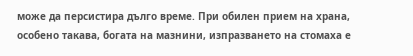може да персистира дълго време. При обилен прием на храна, особено такава, богата на мазнини, изпразването на стомаха е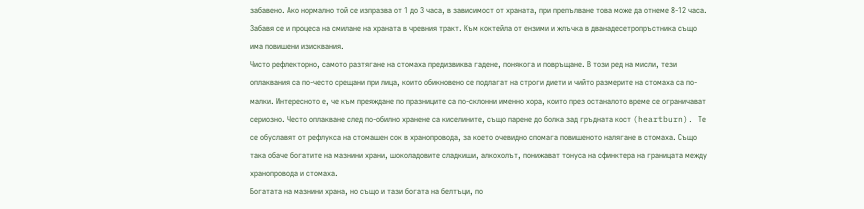забавено. Ако нормално той се изпразва от 1 до 3 часа, в зависимост от храната, при препълване това може да отнеме 8-12 часа. Забавя се и процеса на смилане на храната в чревния тракт. Към коктейла от ензими и жлъчка в дванадесетропръстника също има повишени изисквания.
Чисто рефлекторно, самото разтягане на стомаха предизвиква гадене, понякога и повръщане. В този ред на мисли, тези оплаквания са по-често срещани при лица, които обикновено се подлагат на строги диети и чийто размерите на стомаха са по-малки. Интересното е, че към преяждане по празниците са по-склонни именно хора, които през останалото време се ограничават сериозно. Често оплакване след по-обилно хранене са киселините, също парене до болка зад гръдната кост (heartburn). Те се обуславят от рефлукса на стомашен сок в хранопровода, за което очевидно спомага повишеното налягане в стомаха. Също така обаче богатите на мазнини храни, шоколадовите сладкиши, алкохолът, понижават тонуса на сфинктера на границата между хранопровода и стомаха.
Богатата на мазнини храна, но също и тази богата на белтъци, по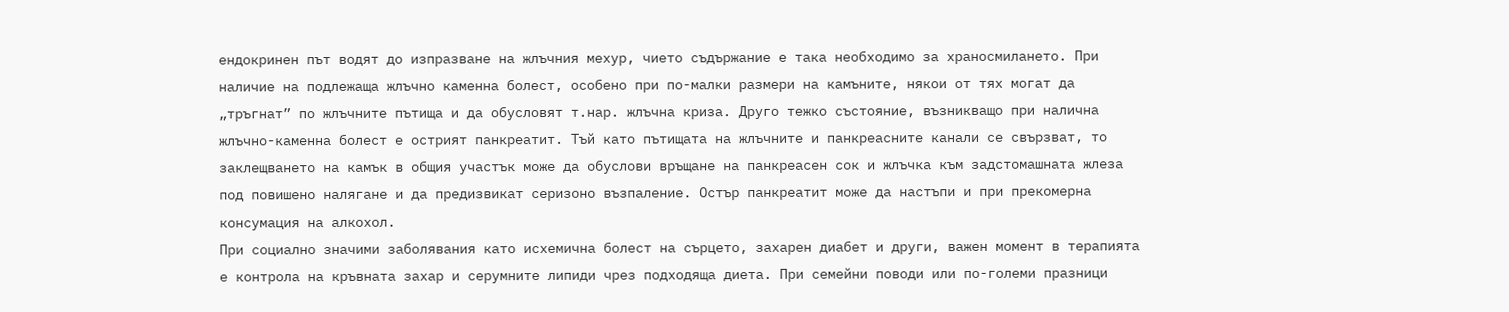ендокринен път водят до изпразване на жлъчния мехур, чието съдържание е така необходимо за храносмилането. При наличие на подлежаща жлъчно каменна болест, особено при по-малки размери на камъните, някои от тях могат да „тръгнат” по жлъчните пътища и да обусловят т.нар. жлъчна криза. Друго тежко състояние, възникващо при налична жлъчно-каменна болест е острият панкреатит. Тъй като пътищата на жлъчните и панкреасните канали се свързват, то заклещването на камък в общия участък може да обуслови връщане на панкреасен сок и жлъчка към задстомашната жлеза под повишено налягане и да предизвикат серизоно възпаление. Остър панкреатит може да настъпи и при прекомерна консумация на алкохол.
При социално значими заболявания като исхемична болест на сърцето, захарен диабет и други, важен момент в терапията е контрола на кръвната захар и серумните липиди чрез подходяща диета. При семейни поводи или по-големи празници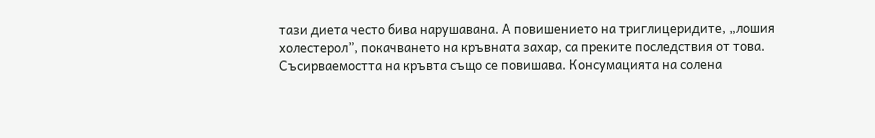тази диета често бива нарушавана. А повишението на триглицеридите, „лошия холестерол”, покачването на кръвната захар, са преките последствия от това. Съсирваемостта на кръвта също се повишава. Консумацията на солена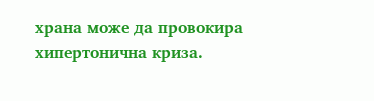храна може да провокира хипертонична криза.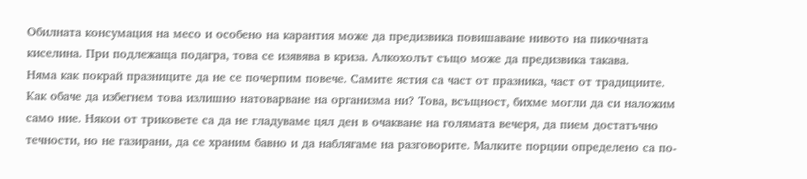Обилната консумация на месо и особено на карантия може да предизвика повишаване нивото на пикочната киселина. При подлежаща подагра, това се изявява в криза. Алкохолът също може да предизвика такава.
Няма как покрай празниците да не се почерпим повече. Самите ястия са част от празника, част от традициите. Как обаче да избегнем това излишно натоварване на организма ни? Това, всъщност, бихме могли да си наложим само ние. Някои от триковете са да не гладуваме цял ден в очакване на голямата вечеря, да пием достатъчно течности, но не газирани, да се храним бавно и да наблягаме на разговорите. Малките порции определено са по-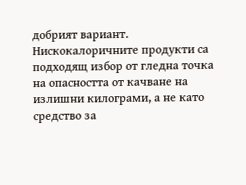добрият вариант. Нискокалоричните продукти са подходящ избор от гледна точка на опасността от качване на излишни килограми, а не като средство за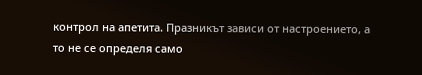контрол на апетита. Празникът зависи от настроението, а то не се определя само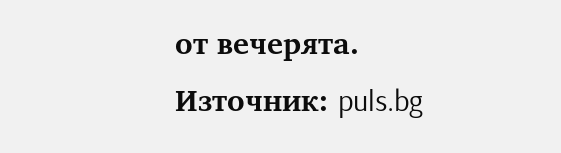от вечерята.
Източник: puls.bg